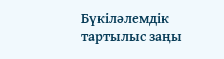Бүкіләлемдік тартылыс заңы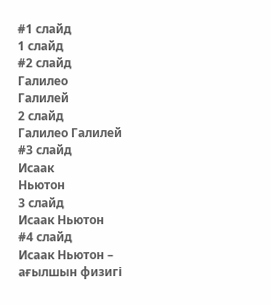#1 слайд
1 слайд
#2 слайд
Галилео
Галилей
2 слайд
Галилео Галилей
#3 слайд
Исаак
Ньютон
3 слайд
Исаак Ньютон
#4 слайд
Исаак Ньютон –
ағылшын физигі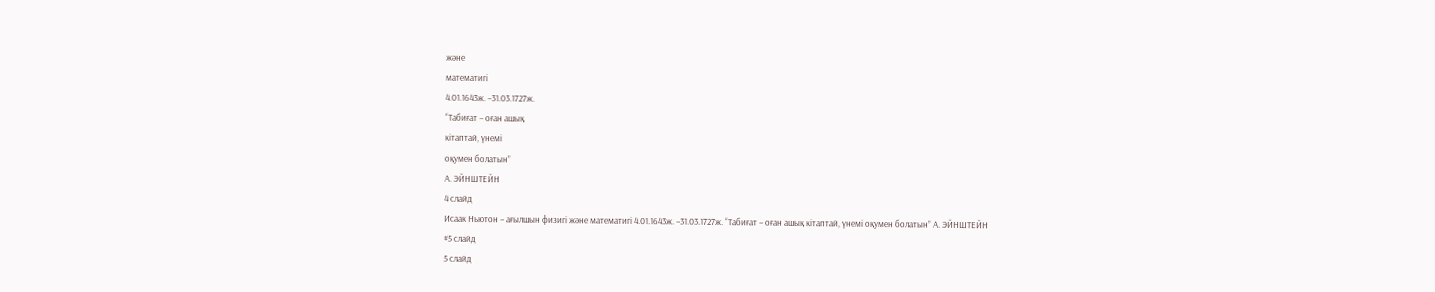және
математигі
4.01.1643ж. –31.03.1727ж.
“Табиғат – оған ашық
кітаптай, үнемі
оқумен болатын”
А. ЭЙНШТЕЙН
4 слайд
Исаак Ньютон – ағылшын физигі және математигі 4.01.1643ж. –31.03.1727ж. “Табиғат – оған ашық кітаптай, үнемі оқумен болатын” А. ЭЙНШТЕЙН
#5 слайд
5 слайд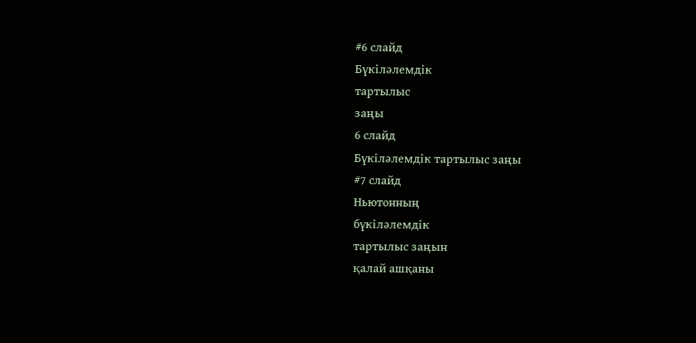#6 слайд
Бүкіләлемдік
тартылыс
заңы
6 слайд
Бүкіләлемдік тартылыс заңы
#7 слайд
Ньютонның
бүкіләлемдік
тартылыс заңын
қалай ашқаны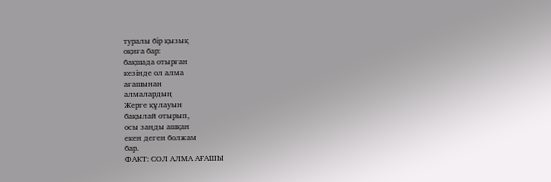туралы бір қызық
оқиға бар:
бақшада отырған
кезінде ол алма
ағашынан
алмалардың
Жерге құлауын
бақылай отырып,
осы заңды ашқан
екен деген болжам
бар.
ФАКТ: СОЛ АЛМА АҒАШЫ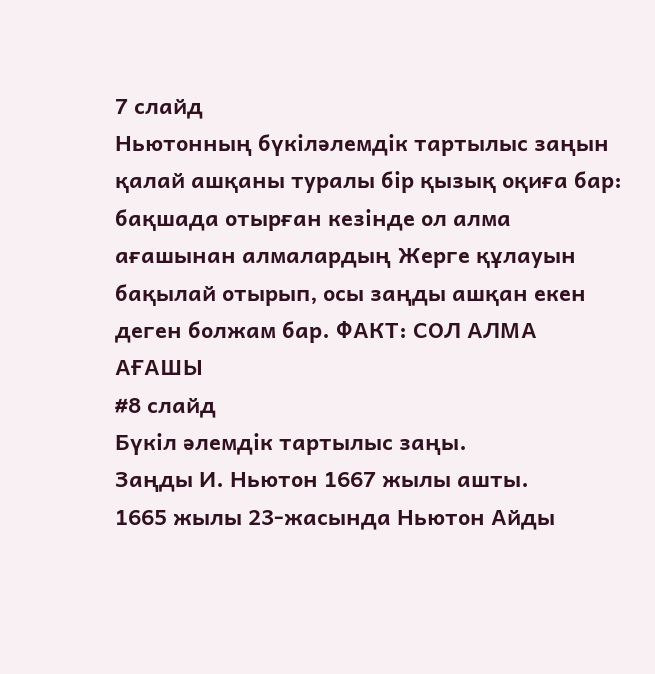7 слайд
Ньютонның бүкіләлемдік тартылыс заңын қалай ашқаны туралы бір қызық оқиға бар: бақшада отырған кезінде ол алма ағашынан алмалардың Жерге құлауын бақылай отырып, осы заңды ашқан екен деген болжам бар. ФАКТ: СОЛ АЛМА АҒАШЫ
#8 слайд
Бүкіл әлемдік тартылыс заңы.
Заңды И. Ньютон 1667 жылы ашты.
1665 жылы 23-жасында Ньютон Айды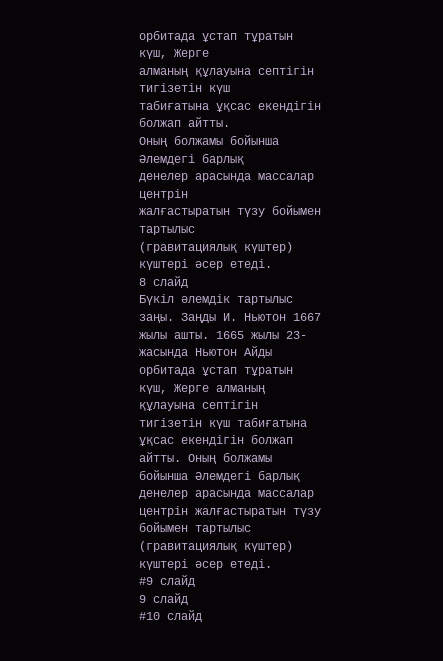орбитада ұстап тұратын күш, Жерге
алманың құлауына септігін тигізетін күш
табиғатына ұқсас екендігін болжап айтты.
Оның болжамы бойынша Әлемдегі барлық
денелер арасында массалар центрін
жалғастыратын түзу бойымен тартылыс
(гравитациялық күштер) күштері әсер етеді.
8 слайд
Бүкіл әлемдік тартылыс заңы. Заңды И. Ньютон 1667 жылы ашты. 1665 жылы 23-жасында Ньютон Айды орбитада ұстап тұратын күш, Жерге алманың құлауына септігін тигізетін күш табиғатына ұқсас екендігін болжап айтты. Оның болжамы бойынша Әлемдегі барлық денелер арасында массалар центрін жалғастыратын түзу бойымен тартылыс (гравитациялық күштер) күштері әсер етеді.
#9 слайд
9 слайд
#10 слайд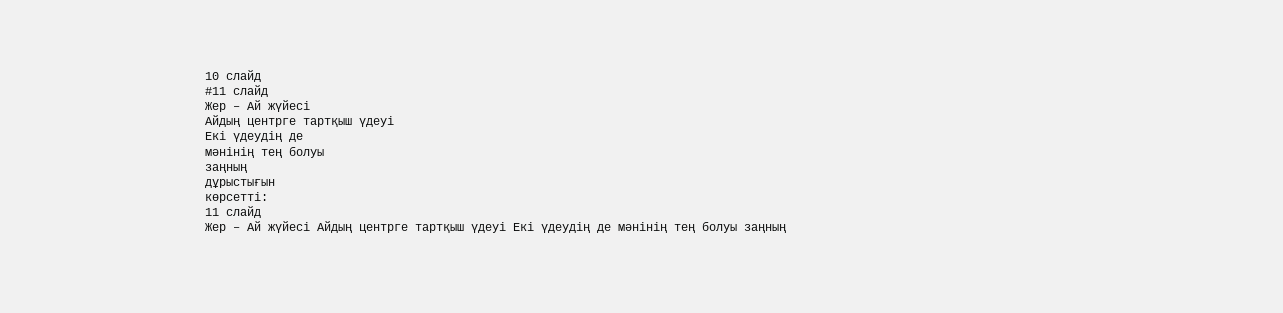10 слайд
#11 слайд
Жер – Ай жүйесі
Айдың центрге тартқыш үдеуі
Екі үдеудің де
мәнінің тең болуы
заңның
дұрыстығын
көрсетті:
11 слайд
Жер – Ай жүйесі Айдың центрге тартқыш үдеуі Екі үдеудің де мәнінің тең болуы заңның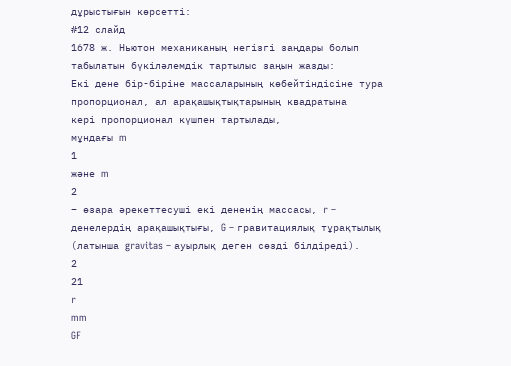дұрыстығын көрсетті:
#12 слайд
1678 ж. Ньютон механиканың негізгі заңдары болып
табылатын бүкіләлемдік тартылыс заңын жазды:
Екі дене бір-біріне массаларының көбейтіндісіне тура
пропорционал, ал арақашықтықтарының квадратына
кері пропорционал күшпен тартылады,
мұндағы m
1
және m
2
– өзара әрекеттесуші екі дененің массасы, r –
денелердің арақашықтығы, G – гравитациялық тұрақтылық
(латынша gravitas – ауырлық деген сөзді білдіреді).
2
21
r
mm
GF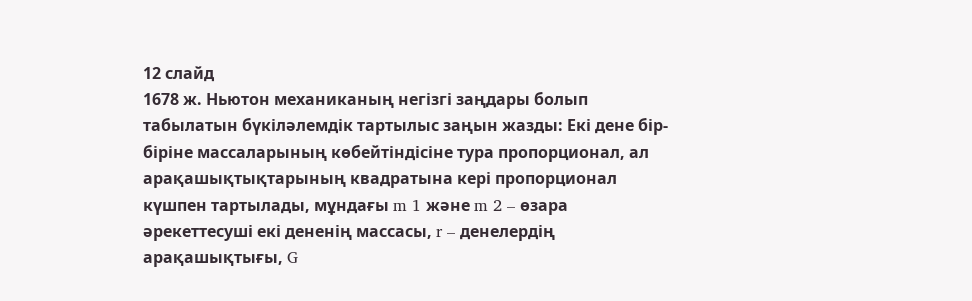12 слайд
1678 ж. Ньютон механиканың негізгі заңдары болып табылатын бүкіләлемдік тартылыс заңын жазды: Екі дене бір-біріне массаларының көбейтіндісіне тура пропорционал, ал арақашықтықтарының квадратына кері пропорционал күшпен тартылады, мұндағы m 1 және m 2 – өзара әрекеттесуші екі дененің массасы, r – денелердің арақашықтығы, G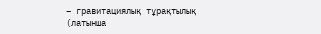– гравитациялық тұрақтылық (латынша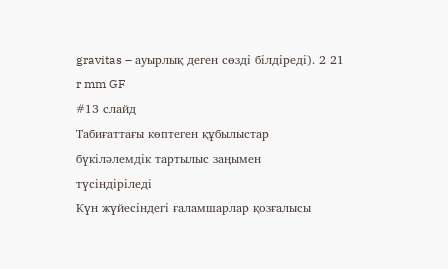gravitas – ауырлық деген сөзді білдіреді). 2 21 r mm GF
#13 слайд
Табиғаттағы көптеген құбылыстар
бүкіләлемдік тартылыс заңымен
түсіндіріледі
Күн жүйесіндегі ғаламшарлар қозғалысы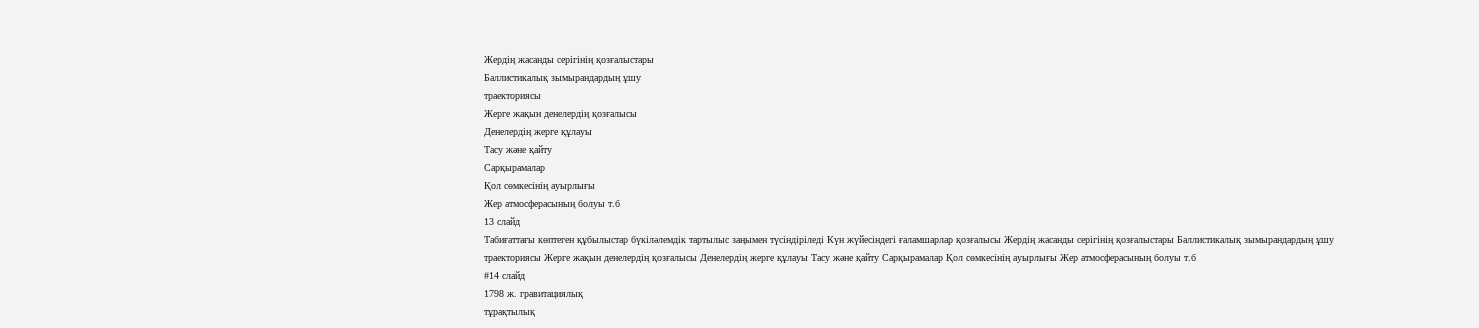Жердің жасанды серігінің қозғалыстары
Баллистикалық зымырандардың ұшу
траекториясы
Жерге жақын денелердің қозғалысы
Денелердің жерге құлауы
Тасу және қайту
Сарқырамалар
Қол сөмкесінің ауырлығы
Жер атмосферасының болуы т.б
13 слайд
Табиғаттағы көптеген құбылыстар бүкіләлемдік тартылыс заңымен түсіндіріледі Күн жүйесіндегі ғаламшарлар қозғалысы Жердің жасанды серігінің қозғалыстары Баллистикалық зымырандардың ұшу траекториясы Жерге жақын денелердің қозғалысы Денелердің жерге құлауы Тасу және қайту Сарқырамалар Қол сөмкесінің ауырлығы Жер атмосферасының болуы т.б
#14 слайд
1798 ж. гравитациялық
тұрақтылық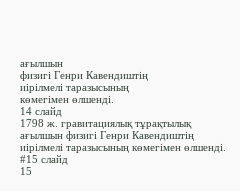ағылшын
физигі Генри Кавендиштің
иірілмелі таразысының
көмегімен өлшенді.
14 слайд
1798 ж. гравитациялық тұрақтылық ағылшын физигі Генри Кавендиштің иірілмелі таразысының көмегімен өлшенді.
#15 слайд
15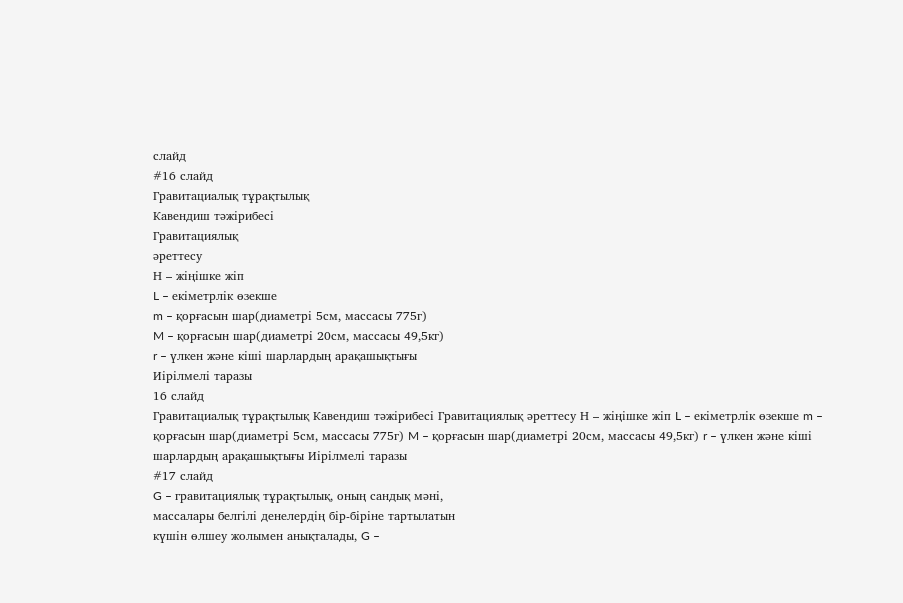слайд
#16 слайд
Гравитациалық тұрақтылық
Кавендиш тәжірибесі
Гравитациялық
әреттесу
Н – жіңішке жіп
L – екіметрлік өзекше
m – қорғасын шар(диаметрі 5см, массасы 775г)
M – қорғасын шар(диаметрі 20см, массасы 49,5кг)
r – үлкен және кіші шарлардың арақашықтығы
Иірілмелі таразы
16 слайд
Гравитациалық тұрақтылық Кавендиш тәжірибесі Гравитациялық әреттесу Н – жіңішке жіп L – екіметрлік өзекше m – қорғасын шар(диаметрі 5см, массасы 775г) M – қорғасын шар(диаметрі 20см, массасы 49,5кг) r – үлкен және кіші шарлардың арақашықтығы Иірілмелі таразы
#17 слайд
G – гравитациялық тұрақтылық, оның сандық мәні,
массалары белгілі денелердің бір-біріне тартылатын
күшін өлшеу жолымен анықталады, G –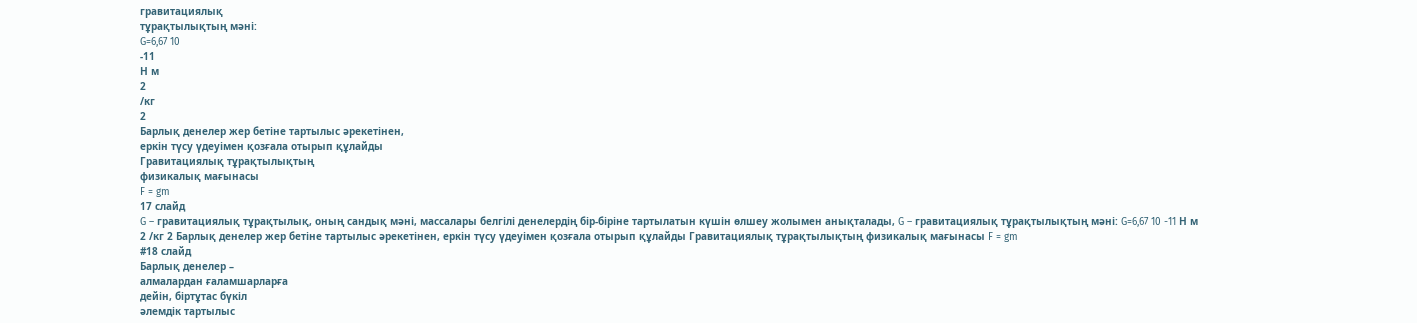гравитациялық
тұрақтылықтың мәні:
G=6,67 10
-11
Н м
2
/кг
2
Барлық денелер жер бетіне тартылыс әрекетінен,
еркін түсу үдеуімен қозғала отырып құлайды
Гравитациялық тұрақтылықтың
физикалық мағынасы
F = gm
17 слайд
G – гравитациялық тұрақтылық, оның сандық мәні, массалары белгілі денелердің бір-біріне тартылатын күшін өлшеу жолымен анықталады, G – гравитациялық тұрақтылықтың мәні: G=6,67 10 -11 Н м 2 /кг 2 Барлық денелер жер бетіне тартылыс әрекетінен, еркін түсу үдеуімен қозғала отырып құлайды Гравитациялық тұрақтылықтың физикалық мағынасы F = gm
#18 слайд
Барлық денелер –
алмалардан ғаламшарларға
дейiн, бiртұтас бүкiл
әлемдiк тартылыс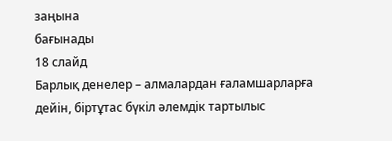заңына
бағынады
18 слайд
Барлық денелер – алмалардан ғаламшарларға дейiн, бiртұтас бүкiл әлемдiк тартылыс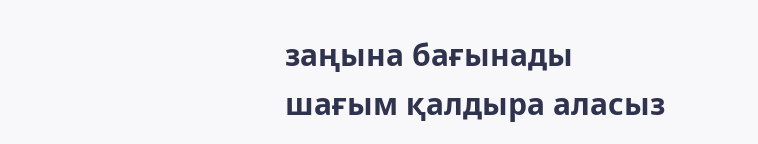заңына бағынады
шағым қалдыра аласыз